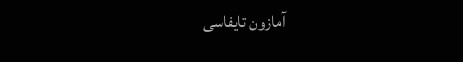آمازون تایفاسی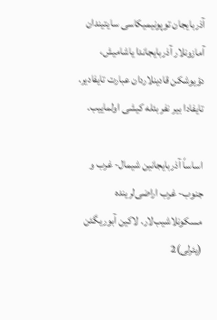آذربایجان توپونیمیکاسی سایتیندان
آمازونلار آذربایجاندا یاشامیش، دؤیوشکن قادینلاردان عبارت تایفا‌دیر. تایفادا بیر نفر بئله کیشی اولماییب.

اساساً آذربایجانین شیمال- غرب و جنوب- غرب اراضی‌لرینده مسکونلاشیب‌لار. لاکین آبوریگئن (یئرلی)2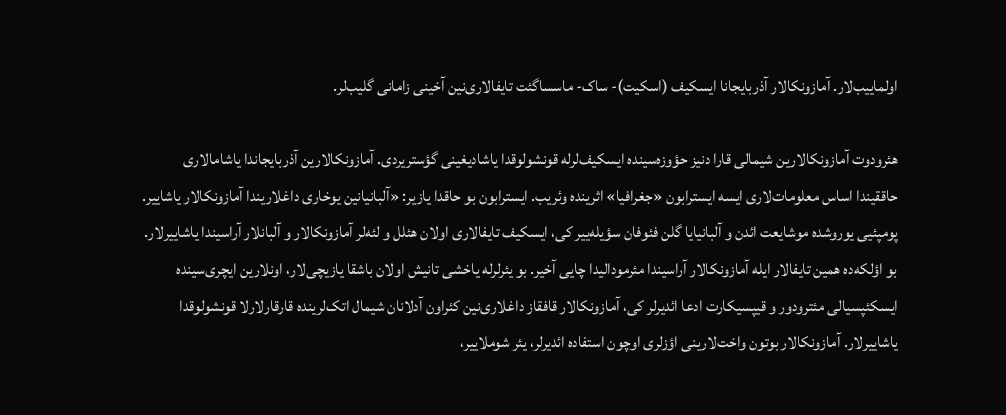اولماییب‌لار. آمازونکا‌لار آذربایجانا ایسکیف (اسکیت)- ساک- ماسساگئت تایفا‌لاری‌نین آخینی زامانی گلیب‌لر.

هئرودوت آمازونکا‌لارین شیمالی قارا دنیز حؤوزه‌سینده ایسکیف‌لرله قونشولوقدا یاشادیغینی گؤستریردی. آمازونکا‌لارین آذربایجاندا یاشاما‌لاری حاققیندا اساس معلومات‌لاری ایسه ایسترابون «جغرافیا» اثرینده وئریب. ایسترابون بو حاقدا یازیر: «آلبانیانین یوخاری داغلاریندا آمازونکا‌لار یاشاییر. پومپئیی یوروشده موشایعت ائدن و آلبانیایا گلن فئوفان سؤیله‌ییر کی، ایسکیف تایفا‌لاری اولان هئلل و لئه‌لر آمازونکا‌لار و آلبانلار آراسیندا یاشاییرلار. بو اؤلکه‌ده همین تایفا‌لار ایله آمازونکا‌لار آراسیندا مئرمودالیدا چایی آخیر. بو یئرلرله یاخشی تانیش اولان باشقا یازیچی‌لار، اونلارین ایچری‌سینده ایسکئپسیالی مئترودور و قیپسیکارت ادعا ائدیرلر کی، آمازونکا‌لار قافقاز داغلاری‌نین کئراون آدلانان شیمال اتک‌لرینده قارقارلارلا قونشولوقدا یاشاییرلار. آمازونکا‌لار بوتون واخت‌لارینی اؤزلری اوچون استفاده ائدیرلر، یئر شوملاییر،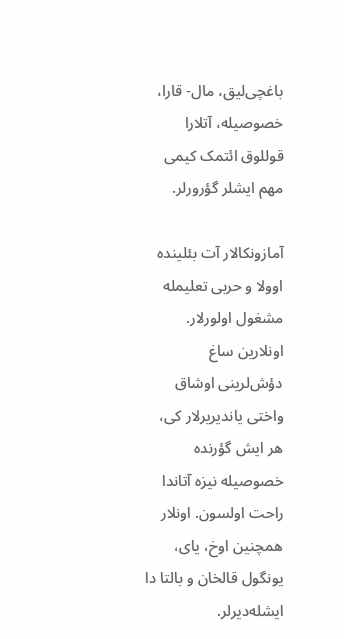باغچی‌لیق، مال- قارا، خصوصیله، آتلارا قوللوق ائتمک کیمی مهم ایشلر گؤرورلر.

آمازونکا‌لار آت بئلینده اوولا و حربی تعلیمله مشغول اولورلار. اونلارین ساغ دؤش‌لرینی اوشاق واختی یاندیریرلار کی، هر ایش گؤرنده خصوصیله نیزه آتاندا راحت اولسون. اونلار همچنین اوخ، یای، یونگول قالخان و بالتا دا ایشله‌دیرلر.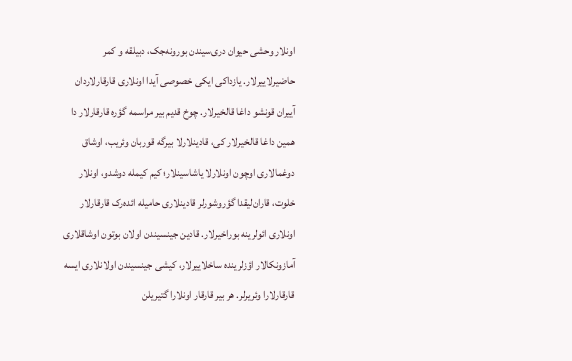اونلار وحشی حیوان دری‌سیندن بورونه‌جک، دبیلقه و کمر حاضیرلاییرلار. یازداکی ایکی خصوصی آیدا اونلاری قارقارلاردان آییران قونشو داغا قالخیرلار. چوخ قدیم بیر مراسمه گؤره قارقارلار دا همین داغا قالخیرلار کی، قادینلارلا بیرگه قوربان وئریب، اوشاق دوغما‌لاری اوچون اونلارلا یاشاسینلار؛ کیم کیمله دوشدو، اونلار خلوت، قاران‌لیقدا گؤروشورلر قادینلاری حامیله ائده‌رک قارقارلار اونلاری ائولرینه بوراخیرلار. قادین جینسیندن اولان بوتون اوشاقلاری آمازونکا‌لار اؤزلرینده ساخلاییرلار، کیشی جینسیندن اولانلاری ایسه قارقارلارا وئریرلر. هر بیر قارقار اونلارا گتیریلن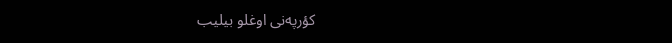کؤرپه‌نی اوغلو بیلیب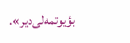بؤیوتمه‌لی‌دیر».